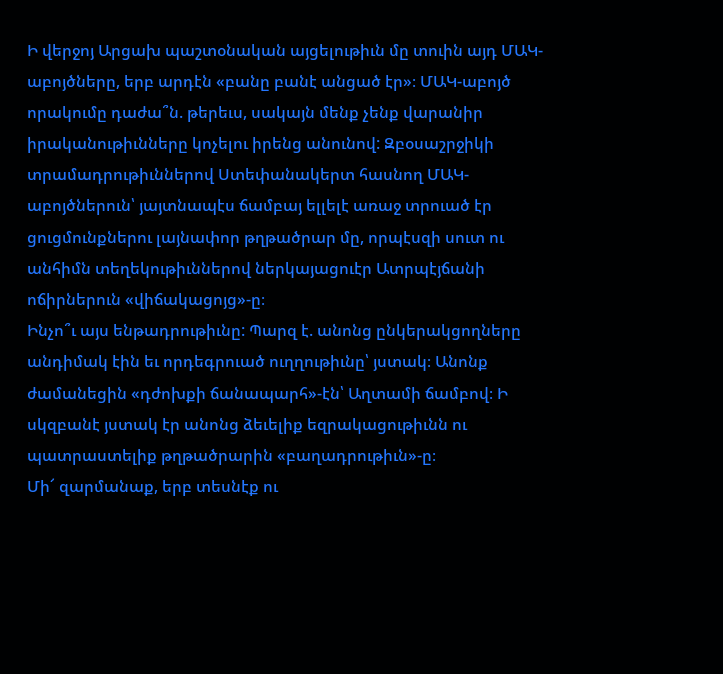Ի վերջոյ Արցախ պաշտօնական այցելութիւն մը տուին այդ ՄԱԿ-աբոյծները, երբ արդէն «բանը բանէ անցած էր»։ ՄԱԿ-աբոյծ որակումը դաժա՞ն. թերեւս, սակայն մենք չենք վարանիր իրականութիւնները կոչելու իրենց անունով: Զբօսաշրջիկի տրամադրութիւններով Ստեփանակերտ հասնող ՄԱԿ-աբոյծներուն՝ յայտնապէս ճամբայ ելլելէ առաջ տրուած էր ցուցմունքներու լայնափոր թղթածրար մը, որպէսզի սուտ ու անհիմն տեղեկութիւններով ներկայացուէր Ատրպէյճանի ոճիրներուն «վիճակացոյց»-ը։
Ինչո՞ւ այս ենթադրութիւնը: Պարզ է. անոնց ընկերակցողները անդիմակ էին եւ որդեգրուած ուղղութիւնը՝ յստակ։ Անոնք ժամանեցին «դժոխքի ճանապարհ»-էն՝ Աղտամի ճամբով։ Ի սկզբանէ յստակ էր անոնց ձեւելիք եզրակացութիւնն ու պատրաստելիք թղթածրարին «բաղադրութիւն»-ը։
Մի՜ զարմանաք, երբ տեսնէք ու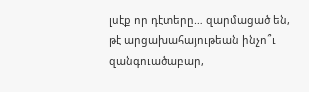լսէք որ դէտերը… զարմացած են, թէ արցախահայութեան ինչո՞ւ զանգուածաբար,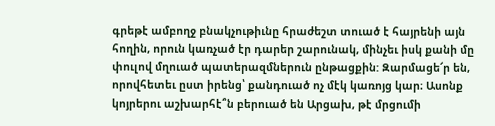գրեթէ ամբողջ բնակչութիւնը հրաժեշտ տուած է հայրենի այն հողին, որուն կառչած էր դարեր շարունակ, մինչեւ իսկ քանի մը փուլով մղուած պատերազմներուն ընթացքին: Զարմացե՜ր են, որովհետեւ ըստ իրենց՝ քանդուած ոչ մէկ կառոյց կար։ Ասոնք կոյրերու աշխարհէ՞ն բերուած են Արցախ, թէ մրցումի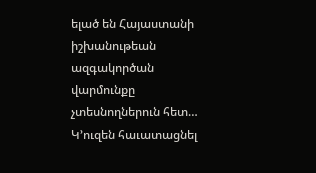ելած են Հայաստանի իշխանութեան ազգակործան վարմունքը չտեսնողներուն հետ…
Կ’ուզեն հաւատացնել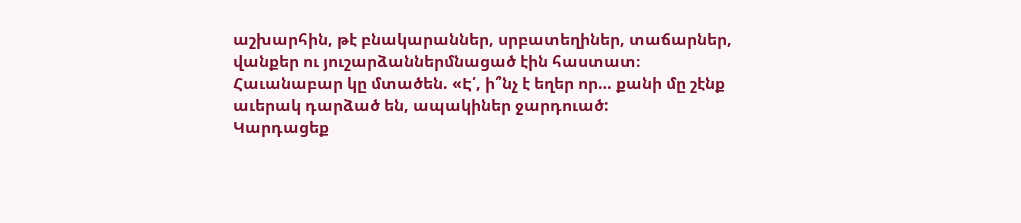աշխարհին, թէ բնակարաններ, սրբատեղիներ, տաճարներ, վանքեր ու յուշարձաններմնացած էին հաստատ։ Հաւանաբար կը մտածեն. «Է՛, ի՞նչ է եղեր որ… քանի մը շէնք աւերակ դարձած են, ապակիներ ջարդուած:
Կարդացեք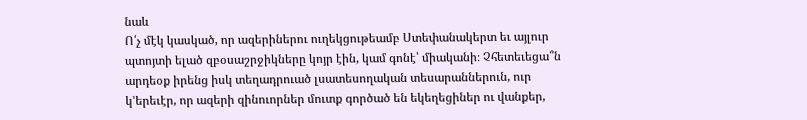նաև
Ո՛չ մէկ կասկած, որ ազերիներու ուղեկցութեամբ Ստեփանակերտ եւ այլուր պտոյտի ելած զբօսաշրջիկները կոյր էին, կամ գոնէ՝ միականի։ Չհետեւեցա՞ն արդեօք իրենց իսկ տեղադրուած լսատեսողական տեսարաններուն, ուր կ’երեւէր, որ ազերի զինուորներ մուտք գործած են եկեղեցիներ ու վանքեր,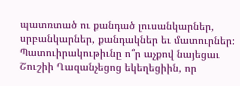պատռտած ու քանդած լուսանկարներ, սրբանկարներ, քանդակներ եւ մատուրներ։
Պատուիրակութիւնը ո՞ր աչքով նայեցաւ Շուշիի Ղազանչեցոց եկեղեցիին, որ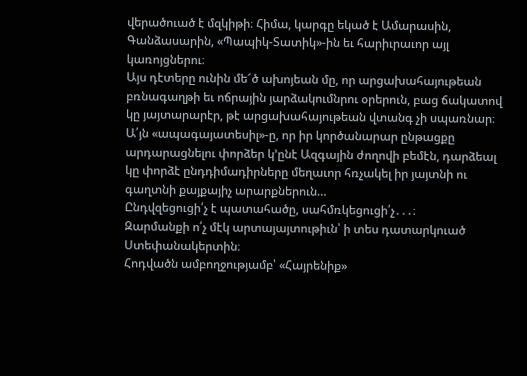վերածուած է մզկիթի։ Հիմա, կարգը եկած է Ամարասին, Գանձասարին, «Պապիկ-Տատիկ»-ին եւ հարիւրաւոր այլ կառոյցներու։
Այս դէտերը ունին մե՜ծ ախոյեան մը, որ արցախահայութեան բռնագաղթի եւ ոճրային յարձակումնրու օրերուն, բաց ճակատով կը յայտարարէր, թէ արցախահայութեան վտանգ չի սպառնար։ Ա՛յն «ապագայատեսիլ»-ը, որ իր կործանարար ընթացքը արդարացնելու փորձեր կ’ընէ Ազգային ժողովի բեմէն, դարձեալ կը փորձէ ընդդիմադիրները մեղաւոր հռչակել իր յայտնի ու գաղտնի քայքայիչ արարքներուն…
Ընդվզեցուցի՛չ է պատահածը, սահմռկեցուցի՛չ․․․։
Զարմանքի ո՛չ մէկ արտայայտութիւն՝ ի տես դատարկուած Ստեփանակերտին։
Հոդվածն ամբողջությամբ՝ «Հայրենիք»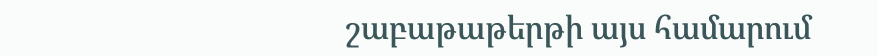շաբաթաթերթի այս համարում